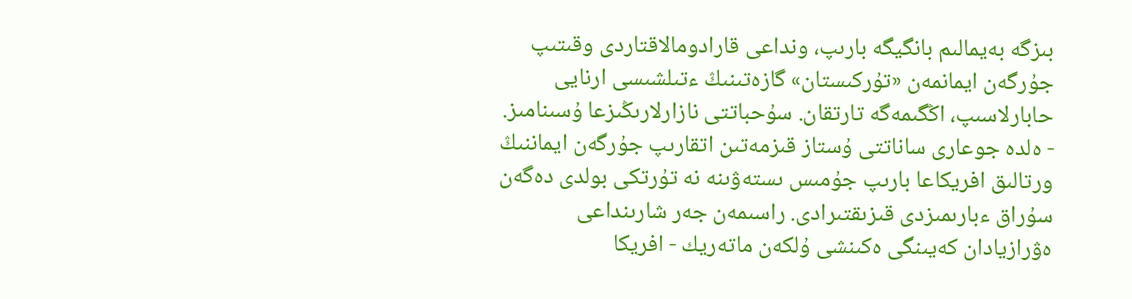بىزگە بەيمالىم بانگيگە بارىپ، ونداعى قارادومالاقتاردى وقىتىپ جۇرگەن ايمانمەن «تۇركىستان» گازەتىنىڭ ءتىلشىسى ارنايى حابارلاسىپ، اڭگىمەگە تارتقان. سۇحباتتى نازارلارىڭىزعا ۇسىنامىز.
- ەلدە جوعارى ساناتتى ۇستاز قىزمەتىن اتقارىپ جۇرگەن ايماننىڭ ورتالىق افريكاعا بارىپ جۇمىس ىستەۋىنە نە تۇرتكى بولدى دەگەن سۇراق ءبارىمىزدى قىزىقتىرادى. راسىمەن جەر شارىنداعى ەۋرازيادان كەيىنگى ەكىنشى ۇلكەن ماتەريك - افريكا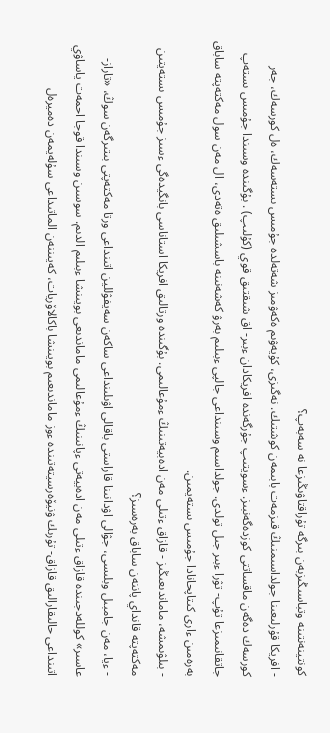كونتينەنتىنە وتباسىڭىزبەن بىرگە تۇراقتاۋىڭىزعا نە سەبەپ؟
- افريكا قۇرلىعىنا جولداسىمنىڭ قىزمەت بابىمەن كوشتىك. نەگىزى، كۇيەۋىم ەكەۋمىز شەتەلدە جۇمىس ىستەسەك، ەل كورسەك، جەر كورسەك دەگەن ماقساتتى كوزدەگەنبىز. ءسويتىپ جۇرگەندە افريكادان ءبىر- اق شىقتىق قوي (كۇلىپ) . بۇگىندە وسىندا جۇمىس ىستەپ جاتقانىمىزعا تۇپ- تۋرا ءبىر جىل تولدى. جولداسىم وسىنداعى جالپى ءبىلىم بەرۋ كەشەنىنە باسشىلىق ەتەدى، ال مەن سول مەكتەپتە ساباق بەرەمىن ءارى كىتاپحانادا جۇمىس ىستەيمىن.
- بىلۋىمشە، ماماندىعىڭىز - قازاق ءتىلى مەن ادەبيەتىنىڭ ءمۇعالىمى. بۇگىندە ورتالىق افريكا استاناسى بانگيدەگى ءسىز جۇمىس ىستەيتىن مەكتەپتە قانداي پاننەن ساباق بەرەسىز؟
- ءيا، مەن جامبىل وبلىسى، جۋالى اۋدانىنا قاراستى باقالى اۋىلىنداعى ساكەن سەيفۋللين اتىنداعى ورتا مەكتەپتى بىتىرگەن سوڭ، «تاراز- عاسىر» كوللەدجىندە قازاق ءتىلى مەن ادەبيەتى ءپانىنىڭ ءمۇعالىمى ماماندىعى بويىنشا ءبىلىم الدىم. سوسىن وسىندا قوجا احمەت ياساۋي اتىنداعى حالىقارالىق قازاق- تۇرىك ۋنيۆەرسيتەتىندە ءوز ماماندىعىم بويىنشا باكالاۆريات، كەيىننەن الماتىداعى سۇلەيمەن دەميرەل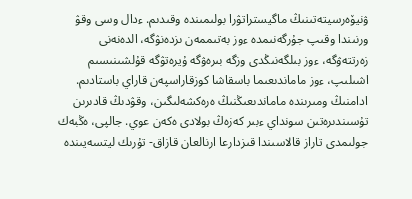ۋنيۆەرسيتەتىنىڭ ماگيستراتۋرا بولىمىندە وقىدىم. ءدال وسى وقۋ ورنىندا وقىپ جۇرگەنىمدە ءوز بەتىممەن ىزدەنۋگە، الدەنەنى زەرتتەۋگە، ءوز بىلگەنىڭدى وزگە بىرەۋگە ۇيرەتۋگە قۇلشىنىسىم اشىلىپ، ءوز ماماندىعىما باسقاشا كوزقاراسپەن قاراي باستادىم. ادامنىڭ ومىرىندە ماماندىعىڭنىڭ ەرەكشەلىگىن، وقۋدىڭ قادىرىن تۇسىندىرەتىن سونداي ءبىر كەزەڭ بولادى ەكەن عوي. جالپى، ەڭبەك جولىمدى تاراز قالاسىندا قىزدارعا ارنالعان قازاق- تۇرىك ليتسەيىندە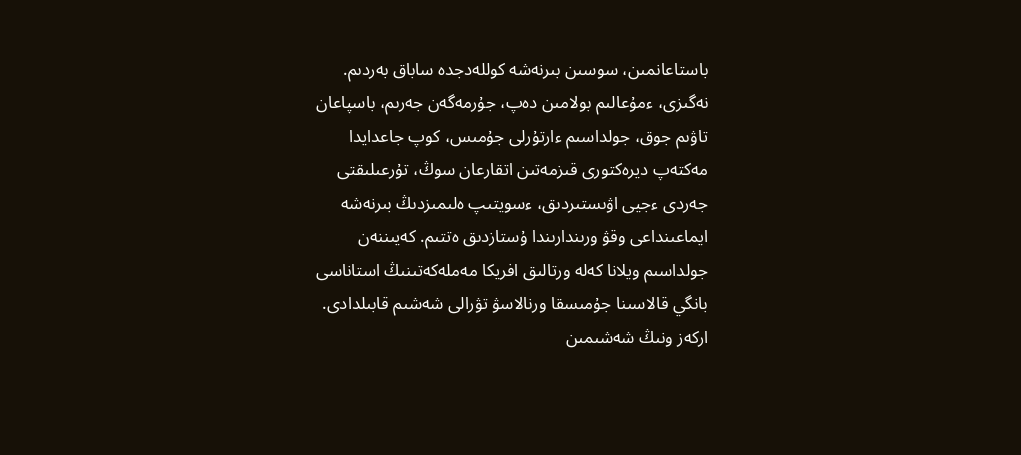باستاعانمىن، سوسىن بىرنەشە كوللەدجدە ساباق بەردىم. نەگىزى، ءمۇعالىم بولامىن دەپ، جۇرمەگەن جەرىم، باسپاعان تاۋىم جوق، جولداسىم ءارتۇرلى جۇمىس، كوپ جاعدايدا مەكتەپ ديرەكتورى قىزمەتىن اتقارعان سوڭ، تۇرعىلىقتى جەردى ءجيى اۋىستىردىق، ءسويتىپ ەلىمىزدىڭ بىرنەشە ايماعىنداعى وقۋ ورىندارىندا ۇستازدىق ەتتىم. كەيىننەن جولداسىم ويلانا كەلە ورتالىق افريكا مەملەكەتىنىڭ استاناسى بانگي قالاسىنا جۇمىسقا ورنالاسۋ تۋرالى شەشىم قابىلدادى. اركەز ونىڭ شەشىمىن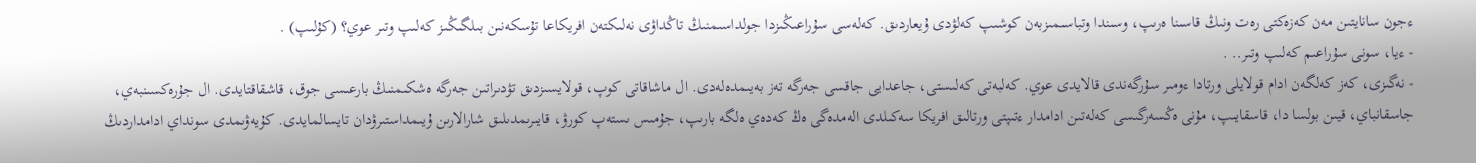ءجون سانايتىن مەن كەزەكتى رەت ونىڭ قاسىنا ەرىپ، وسىندا وتباسىمىزبەن كوشىپ كەلۋدى ۇيعاردىق. كەلەسى سۇراعىڭىزدا جولداسىمنىڭ تاڭداۋى نەلىكتەن افريكاعا تۇسكەنىن بىلگىڭىز كەلىپ وتىر عوي؟ (كۇلىپ) .
- ءيا، سونى سۇراعىم كەلىپ وتىر.. .
- نەگىزى، كەز كەلگەن ادام قولايلى ورتادا ءومىر سۇرگەندى قالايدى عوي. كەلبەتى كەلىستى، جاعدايى جاقسى جەرگە تەز بەيىمدەلەدى. ال ماشاقاتى كوپ، قولايسىزدىق تۋدىراتىن جەرگە ەشكىمنىڭ بارعىسى جوق، قاشقاقتايدى. ال جۇرەكسىنبەي، جاسقانباي، قيىن بولسا دا، قاسقايىپ، مۇنى ەڭسەرگىسى كەلەتىن ادامدار ءتىپتى ورتالىق افريكا سەكىلدى الەمدەگى ەڭ كەدەي ەلگە بارىپ، جۇمىس ىستەپ كورۋ، قايىرىمدىلىق شارالارىن ۇيىمداستىرۋدان تايسالمايدى. كۇيەۋىمدى سونداي ادامداردىڭ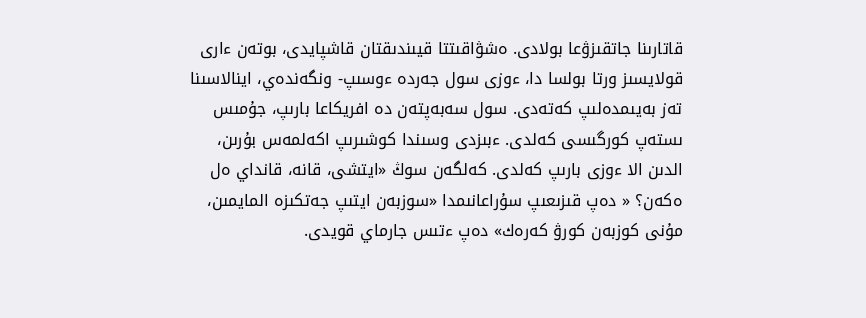قاتارىنا جاتقىزۋعا بولادى. ەشۋاقىتتا قيىندىقتان قاشپايدى، بوتەن ءارى قولايسىز ورتا بولسا دا، ءوزى سول جەردە ءوسىپ- ونگەندەي، اينالاسىنا تەز بەيىمدەلىپ كەتەدى. سول سەبەپتەن دە افريكاعا بارىپ، جۇمىس ىستەپ كورگىسى كەلدى. ءبىزدى وسىندا كوشىرىپ اكەلمەس بۇرىن، الدىن الا ءوزى بارىپ كەلدى. كەلگەن سوڭ «ايتشى، قانە، قانداي ەل ەكەن؟ « دەپ قىزىعىپ سۇراعانىمدا «سوزبەن ايتىپ جەتكىزە المايمىن، مۇنى كوزبەن كورۋ كەرەك» دەپ ءتىس جارماي قويدى.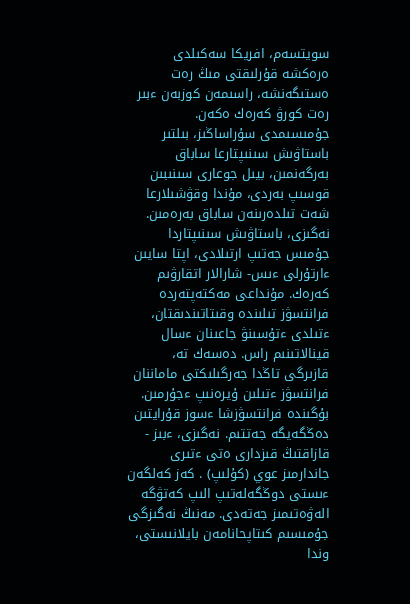سويتسەم، افريكا سەكىلدى ەرەكشە قۇرلىقتى مىڭ رەت ەستىگەنشە، راسىمەن كوزبەن ءبىر رەت كورۋ كەرەك ەكەن. جۇمىسىمدى سۇراساڭىز، بىلتىر باستاۋىش سىنىپتارعا ساباق بەرگەنمىن، بيىل جوعارى سىنىبىن قوسىپ بەردى، مۇندا وقۋشىلارعا شەت تىلدەرىنەن ساباق بەرەمىن. نەگىزى، باستاۋىش سىنىپتاردا جۇمىس جەتىپ ارتىلادى، اپتا سايىن ءارتۇرلى ءىس- شارالار اتقارۋىم كەرەك. مۇنداعى مەكتەپتەردە فرانتسۋز تىلىندە وقىتاتىندىقتان، ءتىلدى ءتۇسىنۋ جاعىنان ءسال قينالاتىنىم راس. دەسەك تە، قازىرگى تاڭدا جەرگىلىكتى ماماننان فرانتسۋز ءتىلىن ۇيرەنىپ ءجۇرمىن. بۇگىندە فرانتسۋزشا ءسوز قۇرايتىن دەڭگەيگە جەتتىم. نەگىزى، ءبىز - قازاقتىڭ قىزدارى ەتى ءتىرى جاندارمىز عوي (كۇلىپ) . كەز كەلگەن ءىستى دوڭگەلەتىپ الىپ كەتۋگە الەۋەتىمىز جەتەدى. مەنىڭ نەگىزگى جۇمىسىم كىتاپحانامەن بايلانىستى، وندا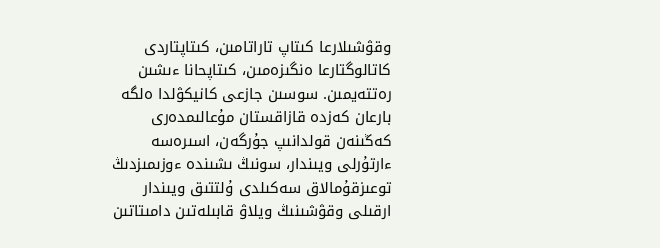وقۋشىلارعا كىتاپ تاراتامىن، كىتاپتاردى كاتالوگتارعا ەنگىزەمىن، كىتاپحانا ءىشىن رەتتەيمىن. سوسىن جازعى كانيكۋلدا ەلگە بارعان كەزدە قازاقستان مۇعالىمدەرى كەڭىنەن قولدانىپ جۇرگەن، اسىرەسە ءارتۇرلى ويىندار، سونىڭ ىشىندە ءوزىمىزدىڭ توعىزقۇمالاق سەكىلدى ۇلتتىق ويىندار ارقىلى وقۋشىنىڭ ويلاۋ قابىلەتىن دامىتاتىن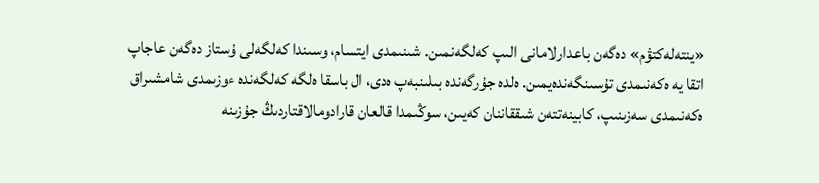«ينتەلەكتۋم» دەگەن باعدارلامانى الىپ كەلگەنمىن. شىنىمدى ايتسام، وسىندا كەلگەلى ۇستاز دەگەن عاجاپ اتقا يە ەكەنىمدى تۇسىنگەندەيمىن. ەلدە جۇرگەندە بىلىنبەپ ەدى، ال باسقا ەلگە كەلگەندە ءوزىمدى شامشىراق ەكەنىمدى سەزىنىپ، كابينەتتەن شىققاننان كەيىن، سوڭىمدا قالعان قارادومالاقتاردىڭ جۇزىنە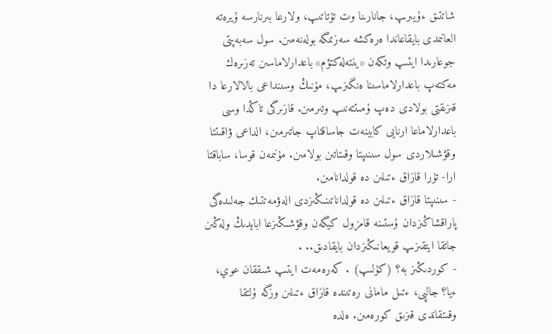شاتتىق ءۇيىرىپ، جانارىنا وت تۇتاتىپ، ولارعا بىرنارسە ۇيرەتە العانىمدى بايقاعاندا ەرەكشە سەزىمگە بولەنەمىن. سول سەبەپتى جوعارىدا ايتىپ وتكەن «ينتەلەكتۋم» باعدارلاماسىن تەزىرەك مەكتەپ باعدارلاماسىنا ەنگىزىپ، مۇنىڭ وسىنداعى بالالارعا دا قىزىقتى بولادى دەپ ۇمىتتەنىپ وتىرمىن. قازىرگى تاڭدا وسى باعدارلاماعا ارنايى كابينەت جاساقتاپ جاتىرمىن، الداعى ۋاقىتتا وقۋشىلاردى سول سىنىپتا وقىتاتىن بولامىن. مۇنىمەن قوسا، ساباقتا ارا- تۇرا قازاق ءتىلىن دە قولدانامىن.
- سىنىپتا قازاق ءتىلىن دە قولداناتىنىڭىزدى الەۋمەتتىك جەلىدەگى پاراقشاڭىزدان ۇستىنە قامزول كيگەن وقۋشىڭىزعا ابايدىڭ ولەڭىن جاتقا ايتقىزىپ قويعانىڭىزدان بايقادىق.. .
- كوردىڭىز بە؟ (كۇلىپ) . كەرەمەت ايتىپ شىققان عوي، ءيا؟ جالپى، ءتىل مامانى رەتىندە قازاق ءتىلىن وزگە ۇلتقا وقىتقاندى قىزىق كورەمىن. ەلدە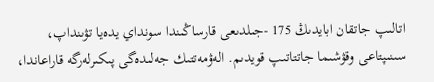اتالىپ جاتقان ابايدىڭ 175 -جىلدىعى قارساڭىندا سونداي يدەيا تۋىنداپ، سىنىپتاعى وقۋشىما جاتتاتىپ قويدىم. الەۋمەتتىك جەلىدەگى پىكىرلەرگە قاراعاندا،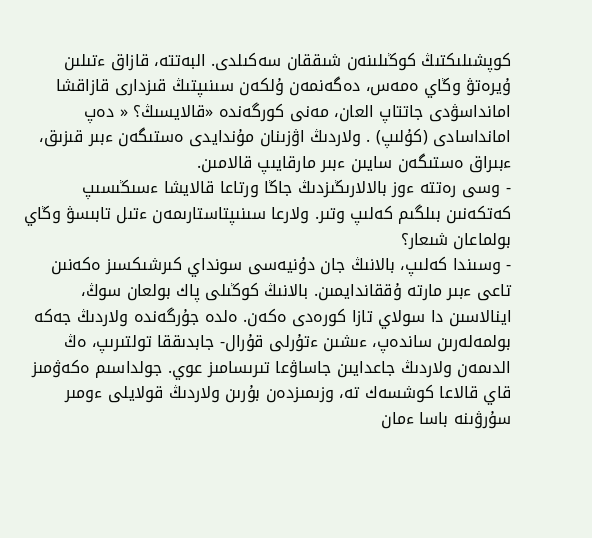كوپشىلىكتىڭ كوڭىلىنەن شىققان سەكىلدى. البەتتە، قازاق ءتىلىن ۇيرەتۋ وڭاي ەمەس، دەگەنمەن ۇلكەن سىنىپتىڭ قىزدارى قازاقشا امانداسۋدى جاتتاپ العان، مەنى كورگەندە «قالايسىڭ؟ « دەپ امانداسادى (كۇلىپ) . ولاردىڭ اۋزىنان مۇندايدى ەستىگەن ءبىر قىزىق، ءبىراق ەستىگەن سايىن ءبىر مارقايىپ قالامىن.
- وسى رەتتە ءوز بالالارىڭىزدىڭ جاڭا ورتاعا قالايشا ءسىڭىسىپ كەتكەنىن بىلگىم كەلىپ وتىر. ولارعا سىنىپتاستارىمەن ءتىل تابىسۋ وڭاي بولماعان شىعار؟
- وسىندا كەلىپ، بالانىڭ جان دۇنيەسى سونداي كىرشىكسىز ەكەنىن تاعى ءبىر مارتە ۇققاندايمىن. بالانىڭ كوڭىلى پاك بولعان سوڭ، اينالاسىن دا سولاي تازا كورەدى ەكەن. ەلدە جۇرگەندە ولاردىڭ جەكە بولمەلەرىن ساندەپ، ءىشىن ءتۇرلى قۇرال- جابدىققا تولتىرىپ، ەڭ الدىمەن ولاردىڭ جاعدايىن جاساۋعا تىرىسامىز عوي. جولداسىم ەكەۋمىز قاي قالاعا كوشسەك تە، وزىمىزدەن بۇرىن ولاردىڭ قولايلى ءومىر سۇرۋىنە باسا ءمان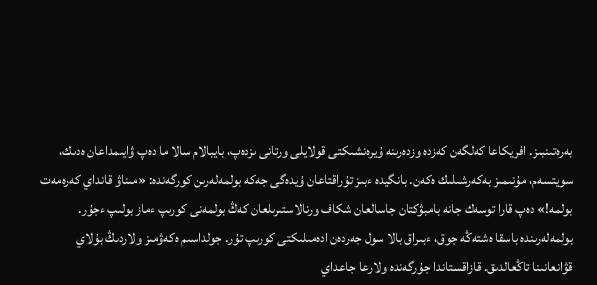بەرەتىنبىز. افريكاعا كەلگەن كەزدە وزدەرىنە ۇيرەنشىكتى قولايلى ورتانى ىزدەپ، بايبالام سالا ما دەپ ۋايىمداعان ەدىك، سويتسەم، مۇنىمىز بەكەرشىلىك ەكەن. بانگيدە ءبىز تۇراقتاعان ۇيدەگى جەكە بولمەلەرىن كورگەندە: «مىناۋ قانداي كەرەمەت بولمە!» دەپ قارا توسەك جانە بامبۋكتان جاسالعان شكاف ورنالاستىرىلعان كەڭ بولمەنى كورىپ ءماز بولىپ ءجۇر. بولمەلەرىندە باسقا ەشتەڭە جوق، ءبىراق بالا سول جەردەن ادەمىلىكتى كورىپ تۇر. جولداسىم ەكەۋمىز ولاردىڭ بۇلاي قۋانعانىنا تاڭعالدىق. قازاقستاندا جۇرگەندە ولارعا جاعداي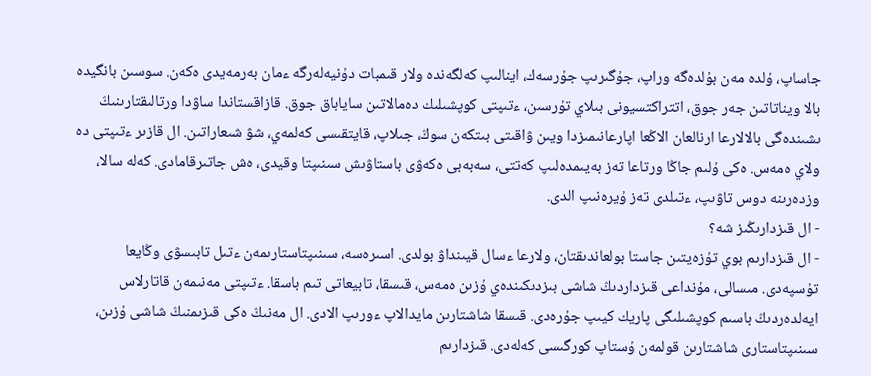جاساپ، ۇلدە مەن بۇلدەگە وراپ، جۇگىرىپ جۇرسەك، اينالىپ كەلگەندە ولار قىمبات دۇنيەلەرگە ءمان بەرمەيدى ەكەن. سوسىن بانگيدە بالا ويناتاتىن جەر جوق، اتتراكتسيونى بىلاي تۇرسىن، ءتىپتى كوپشىلىك دەمالاتىن ساياباق جوق. قازاقستاندا ساۋدا ورتالىقتارىنىڭ ىشىندەگى بالالارعا ارنالعان الاڭعا اپارعانىمىزدا ويىن ۋاقىتى بىتكەن سوڭ، جىلاپ، قايتقىسى كەلمەي، شۋ شىعاراتىن. ال قازىر ءتىپتى دە ولاي ەمەس. ەكى ۇلىم جاڭا ورتاعا تەز بەيىمدەلىپ كەتتى، سەبەبى ەكەۋى باستاۋىش سىنىپتا وقيدى، ەش جاتىرقامادى. كەلە سالا، وزدەرىنە دوس تاۋىپ، ءتىلدى تەز ۇيرەنىپ الدى.
- ال قىزدارىڭىز شە؟
- ال قىزدارىم بوي تۇزەيتىن جاستا بولعاندىقتان، ولارعا ءسال قيىنداۋ بولدى. اسىرەسە، سىنىپتاستارىمەن ءتىل تابىسۋى وڭايعا تۇسپەدى. مىسالى، مۇنداعى قىزداردىڭ شاشى بىزدىكىندەي ۇزىن ەمەس، قىسقا، تابيعاتى تىم باسقا. ءتىپتى مەنىمەن قاتارلاس ايەلدەردىڭ باسىم كوپشىلىگى پاريك كيىپ جۇرەدى. قىسقا شاشتارىن مايدالاپ ءورىپ الادى. ال مەنىڭ ەكى قىزىمنىڭ شاشى ۇزىن، سىنىپتاستارى شاشتارىن قولمەن ۇستاپ كورگىسى كەلەدى. قىزدارىم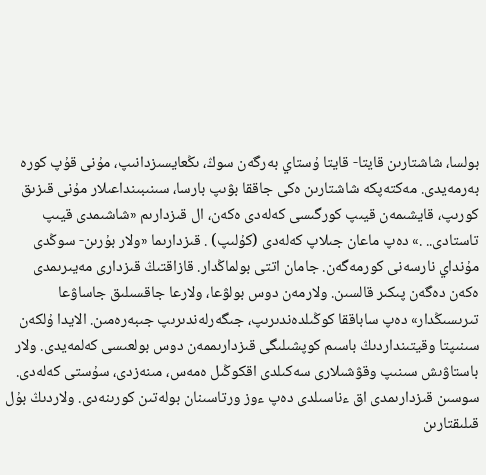بولسا، شاشتارىن قايتا- قايتا ۇستاي بەرگەن سوڭ، ىڭعايسىزدانىپ، مۇنى قۇپ كورە بەرمەيدى. مەكتەپكە شاشتارىن ەكى جاققا بۋىپ بارسا، سىنىبىنداعىلار مۇنى قىزىق كورىپ، قايشىمەن قيىپ كورگىسى كەلەدى ەكەن، ال قىزدارىم «شاشىمدى قيىپ تاستادى.. .» دەپ ماعان جىلاپ كەلەدى (كۇلىپ) . قىزدارىما «ولار بۇرىن- سوڭدى مۇنداي نارسەنى كورمەگەن. جامان اتتى بولماڭدار. قازاقتىڭ قىزدارى مەيىرىمدى ەكەن دەگەن پىكىر قالسىن. ولارمەن دوس بولۋعا، ولارعا جاقسىلىق جاساۋعا تىرىسىڭدار» دەپ ساباققا كوڭىلدەندىرىپ، جىگەرلەندىرىپ جىبەرەمىن. الايدا ۇلكەن سىنىپتا وقيتىنداردىڭ باسىم كوپشىلىگى قىزدارىممەن دوس بولعىسى كەلمەيدى. ولار باستاۋىش سىنىپ وقۋشىلارى سەكىلدى اقكوڭىل ەمەس، مىنەزدى، سۇستى كەلەدى. سوسىن قىزدارىمدى اق ءناسىلدى دەپ ءوز ورتاسىنان بولەتىن كورىنەدى. ولاردىڭ بۇل قىلىقتارىن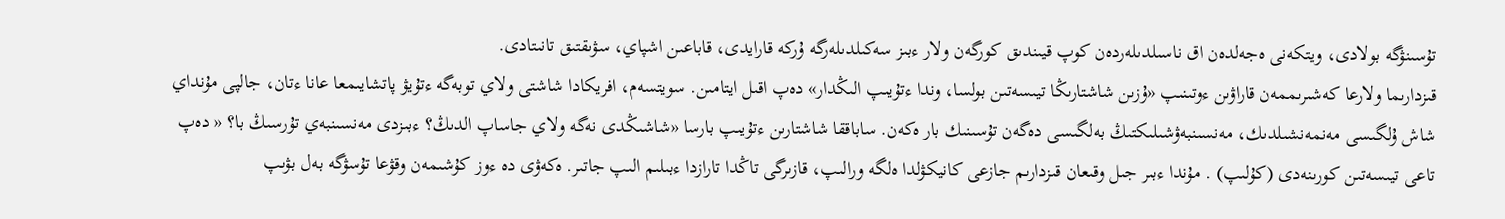تۇسىنۋگە بولادى، ويتكەنى ەجەلدەن اق ناسىلدىلەردەن كوپ قيىندىق كورگەن ولار ءبىز سەكىلدىلەرگە ۇركە قارايدى، قاباعىن اشپاي، سۋىقتىق تانىتادى.
قىزدارىما ولارعا كەشىرىممەن قاراۋىن ءوتىنىپ «ۇزىن شاشتارىڭا تيىسەتىن بولسا، وندا ءتۇيىپ الىڭدار» دەپ اقىل ايتامىن. سويتسەم، افريكادا شاشتى ولاي توبەگە ءتۇيۋ پاتشايىمعا عانا ءتان، جالپى مۇنداي شاش ۇلگىسى مەنمەنشىلدىك، مەنسىنبەۋشىلىكتىڭ بەلگىسى دەگەن تۇسىنىك بار ەكەن. ساباققا شاشتارىن ءتۇيىپ بارسا «شاشىڭدى نەگە ولاي جاساپ الدىڭ؟ ءبىزدى مەنسىنبەي تۇرسىڭ با؟ « دەپ تاعى تيىسەتىن كورىنەدى (كۇلىپ) . مۇندا ءبىر جىل وقىعان قىزدارىم جازعى كانيكۋلدا ەلگە ورالىپ، قازىرگى تاڭدا تارازدا ءبىلىم الىپ جاتىر. ەكەۋى دە ءوز كۇشىمەن وقۋعا تۇسۋگە بەل بۋىپ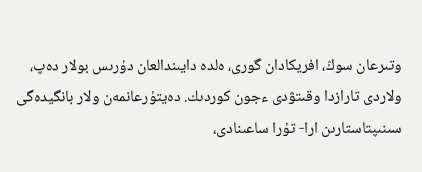وتىرعان سوڭ، افريكادان گورى، ەلدە دايىندالعان دۇرىس بولار دەپ، ولاردى تارازدا وقىتۋدى ءجون كوردىك. دەيتۇرعانمەن ولار بانگيدەگى سىنىپتاستارىن ارا- تۇرا ساعىنادى،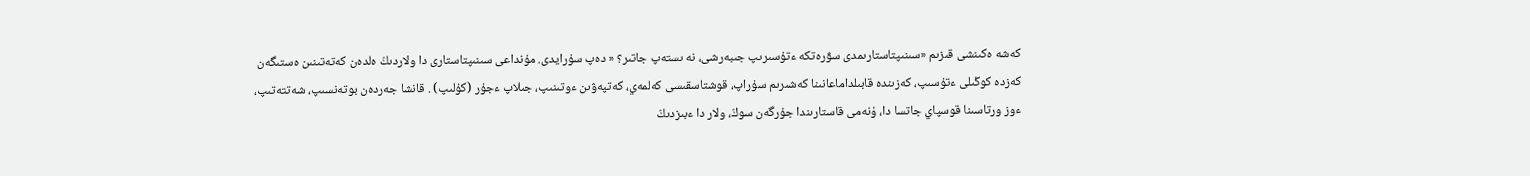كەشە ەكىنشى قىزىم «سىنىپتاستارىمدى سۋرەتكە ءتۇسىرىپ جىبەرشى، نە ىستەپ جاتىر؟ « دەپ سۇرايدى. مۇنداعى سىنىپتاستارى دا ولاردىڭ ەلدەن كەتەتىنىن ەستىگەن كەزدە كوڭىلى ءتۇسىپ، كەزىندە قابىلداماعانىنا كەشىرىم سۇراپ، قوشتاسقىسى كەلمەي، كەتپەۋىن ءوتىنىپ، جىلاپ ءجۇر (كۇلىپ) . قانشا جەردەن بوتەنسىپ، شەتتەتىپ، ءوز ورتاسىنا قوسپاي جاتسا دا، ۇنەمى قاستارىندا جۇرگەن سوڭ، ولار دا ءبىزدىڭ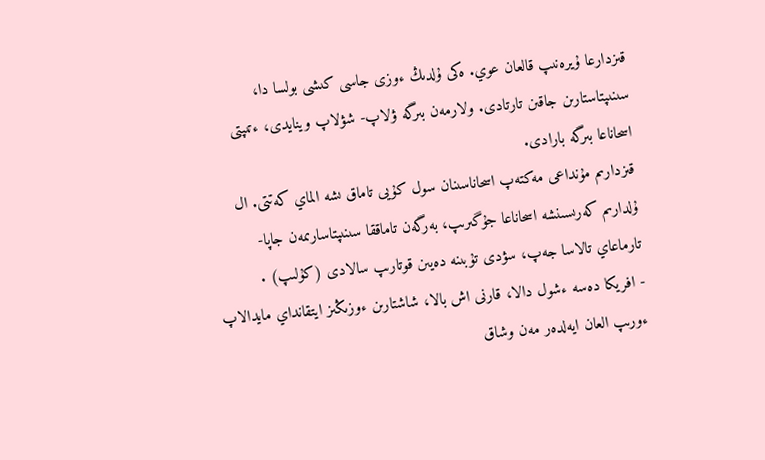قىزدارعا ۇيرەنىپ قالعان عوي. ەكى ۇلدىڭ ءوزى جاسى كىشى بولسا دا، سىنىپتاستارىن جاقىن تارتادى. ولارمەن بىرگە ۋلاپ- شۋلاپ وينايدى، ءتىپتى اسحاناعا بىرگە بارادى.
قىزدارىم مۇنداعى مەكتەپ اسحاناسىنان سول كۇيى تاماق ىشە الماي كەتتى. ال ۇلدارىم كەرىسىنشە اسحاناعا جۇگىرىپ، بەرگەن تاماققا سىنىپتاسارىمەن جاپا- تارماعاي تالاسا جەپ، سۋدى تۇبىنە دەيىن قوتارىپ سالادى (كۇلىپ) .
- افريكا دەسە ءشول دالا، قارنى اش بالا، شاشتارىن ءوزىڭىز ايتقانداي مايدالاپ ءورىپ العان ايەلدەر مەن وشاق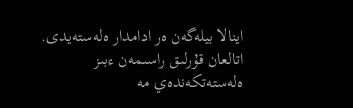اينالا بيلەگەن ەر ادامدار ەلەستەيدى. اتالعان قۇرلىق راسىمەن ءبىز ەلەستەتكەندەي مە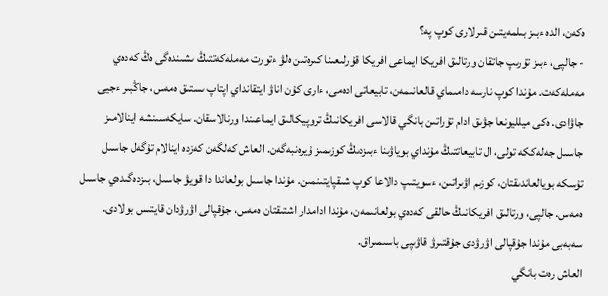ەكەن، الدە ءبىز بىلمەيتىن قىرلارى كوپ پە؟
- جالپى، ءبىز تۇرىپ جاتقان ورتالىق افريكا ايماعى افريكا قۇرلىعىنا كىرەتىن ەلۋ ءتورت مەملەكەتتىڭ ىشىندەگى ەڭ كەدەي مەملەكەت. مۇندا كوپ نارسە دامىماي قالعانىمەن، تابيعاتى ادەمى، ءارى كۇن اناۋ ايتقانداي اپتاپ ىستىق ەمەس، جاڭبىر ءجيى جاۋادى. ەكى ميلليونعا جۋىق ادام تۇراتىن بانگي قالاسى افريكانىڭ تروپيكالىق ايماعىندا ورنالاسقان. سايكەسىنشە اينالامىز جاسىل جەلەككە تولى، ال تابيعاتتىڭ مۇنداي بوياۋىنا ءبىزدىڭ كوزىمىز ۇيرەنبەگەن. العاش كەلگەن كەزدە اينالام تۇگەل جاسىل تۇسكە بويالعاندىقتان، كوزىم اۋىراتىن، ءسويتىپ دالاعا كوپ شىقپايتىنمىن. مۇندا جاسىل بولعاندا دا قويۋ جاسىل، بىزدەگىدەي جاسىل ەمەس. جالپى، ورتالىق افريكانىڭ حالقى كەدەي بولعانىمەن، مۇندا ادامدار اشتىقتان ەمەس، جۇقپالى اۋرۋدان قايتىس بولادى. سەبەبى مۇندا جۇقپالى اۋرۋدى جۇقتىرۋ قاۋىپى باسىمىراق.
العاش رەت بانگي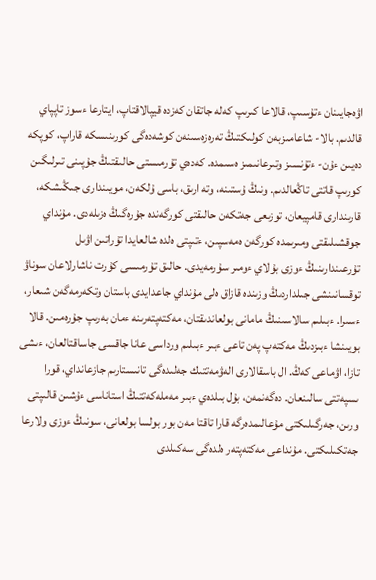اۋەجايىنان ءتۇسىپ، قالاعا كىرىپ كەلە جاتقان كەزدە قيپالاقتاپ، ايتارعا ءسوز تاپپاي قالدىم. بالا- شاعامىزبەن كولىكتىڭ تەرەزەسىنەن كوشەدەگى كورىنىسكە قاراپ، كوپكە دەيىن ءۇن- ءتۇنسىز وتىرعانىمىز ەسىمدە. كەدەي تۇرمىستى حالىقتىڭ جۇپىنى تىرلىگىن كورىپ قاتتى تاڭعالدىم. ونىڭ ۇستىنە، وتە ارىق، باسى ۇلكەن، مويىندارى جىڭىشكە، قارىندارى قامپيعان، توزىعى جەتكەن حالىقتى كورگەندە جۇرەگىڭ ەزىلەدى. مۇنداي جوقشىلىقتى ومىرىمدە كورگەن ەمەسپىن، ءتىپتى ەلدە شالعايدا تۇراتىن اۋىل تۇرعىندارىنىڭ ءوزى بۇلاي ءومىر سۇرمەيدى. حالىق تۇرمىسى كۇرت ناشارلاعان سوناۋ توقسانىنشى جىلداردىڭ وزىندە قازاق ەلى مۇنداي جاعدايدى باستان وتكەرمەگەن شىعار، ءسىرا. ءبىلىم سالاسىنىڭ مامانى بولعاندىقتان، مەكتەپتەرىنە ءمان بەرىپ جۇرەمىن. قالا بويىنشا ءبىزدىڭ مەكتەپ پەن تاعى ءبىر ءبىلىم ورداسى عانا جاقسى جاساقتالعان، ءىشى تازا، اۋماعى كەڭ. ال باسقالارى الەۋمەتتىك جەلىدەگى تانىستارىم جازعانداي، قورا ىسپەتتى سالىنعان. دەگەنمەن، بۇل بىلدەي ءبىر مەملەكەتتىڭ استاناسى ءۇشىن قالىپتى ورىن، جەرگىلىكتى مۇعالىمدەرگە قارا تاقتا مەن بور بولسا بولعانى، سونىڭ ءوزى ولارعا جەتكىلىكتى. مۇنداعى مەكتەپتەر ەلدەگى سەكىلدى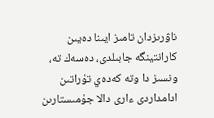ناۋرىزدان تامىز ايىنا دەيىن كارانتينگە جابىلدى، دەسەك تە، ونسىز دا وتە كەدەي تۇراتىن ادامداردى ءارى دالا جۇمىستارىن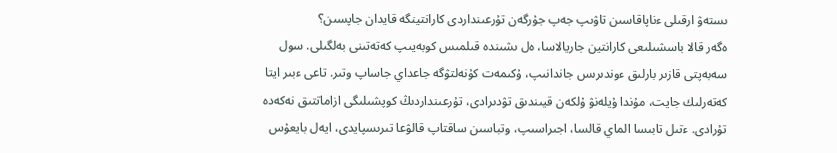ىستەۋ ارقىلى ءناپاقاسىن تاۋىپ جەپ جۇرگەن تۇرعىنداردى كارانتينگە قايدان جاپسىن؟
ەگەر قالا باسشىلىعى كارانتين جاريالاسا، ەل ىشىندە قىلمىس كوبەيىپ كەتەتىنى بەلگىلى. سول سەبەپتى قازىر بارلىق ءوندىرىس جاندانىپ، ۇكىمەت كۇنەلتۋگە جاعداي جاساپ وتىر. تاعى ءبىر ايتا كەتەرلىك جايت، مۇندا ۇيلەنۋ ۇلكەن قيىندىق تۋدىرادى، تۇرعىنداردىڭ كوپشىلىگى ازاماتتىق نەكەدە تۇرادى. ءتىل تابىسا الماي قالسا، اجىراسىپ، وتباسىن ساقتاپ قالۋعا تىرىسپايدى، ايەل بايعۇس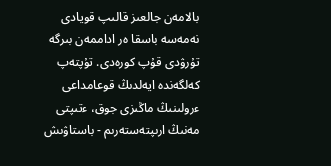بالامەن جالعىز قالىپ قويادى نەمەسە باسقا ەر اداممەن بىرگە تۇرۋدى قۇپ كورەدى. تۇپتەپ كەلگەندە ايەلدىڭ قوعامداعى ءرولىنىڭ ماڭىزى جوق، ءتىپتى مەنىڭ ارىپتەستەرىم - باستاۋىش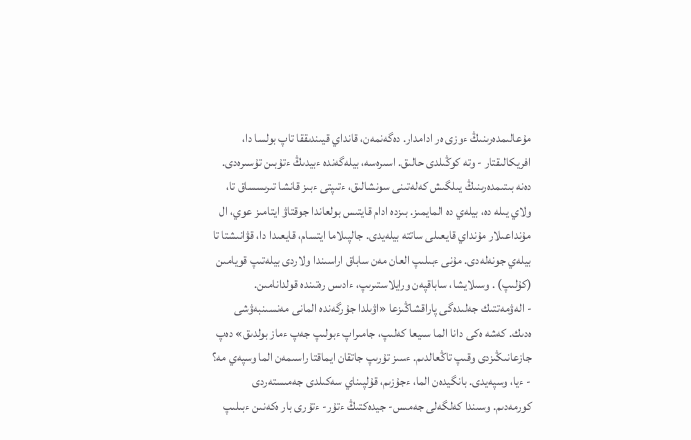مۇعالىمدەرىنىڭ ءوزى ەر ادامدار. دەگەنمەن، قانداي قيىندىققا تاپ بولسا دا، افريكالىقتار - وتە كوڭىلدى حالىق. اسىرەسە، بيلەگەندە ءبيدىڭ ءتۇبىن تۇسىرەدى. دەنە بىتىمدەرىنىڭ يىلگىش كەلەتىنى سونشالىق، ءتىپتى ءبىز قانشا تىرىسساق تا، ولاي يىلە دە، بيلەي دە المايمىز. بىزدە ادام قايتىس بولعاندا جوقتاۋ ايتامىز عوي، ال مۇنداعىلار مۇنداي قايعىلى ساتتە بيلەيدى. جالپىلاما ايتسام، قايعىدا دا، قۋانىشتا تا بيلەي جونەلەدى. مۇنى ءبىلىپ العان مەن ساباق اراسىندا ولاردى بيلەتىپ قويامىن (كۇلىپ) . وسىلايشا، ساباقپەن ورايلاستىرىپ، ءادىس رەتىندە قولدانامىن.
- الەۋمەتتىك جەلىدەگى پاراقشاڭىزعا «اۋىلدا جۇرگەندە المانى مەنسىنبەۋشى ەدىك. كەشە ەكى دانا الما سىيعا كەلىپ، جامىراپ ءبولىپ جەپ ءماز بولدىق» دەپ جازعانىڭىزدى وقىپ تاڭعالدىم. ءسىز تۇرىپ جاتقان ايماقتا راسىمەن الما وسپەي مە؟
- ءيا، وسپەيدى. بانگيدەن الما، ءجۇزىم، قۇلپىناي سەكىلدى جەمىستەردى كورمەدىم. وسىندا كەلگەلى جەمىس- جيدەكتىڭ ءتۇر- ءتۇرى بار ەكەنىن ءبىلىپ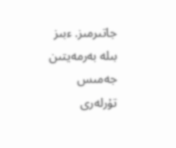جاتىرمىز. ءبىز بىلە بەرمەيتىن جەمىس تۇرلەرى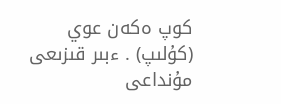كوپ ەكەن عوي (كۇلىپ) . ءبىر قىزىعى مۇنداعى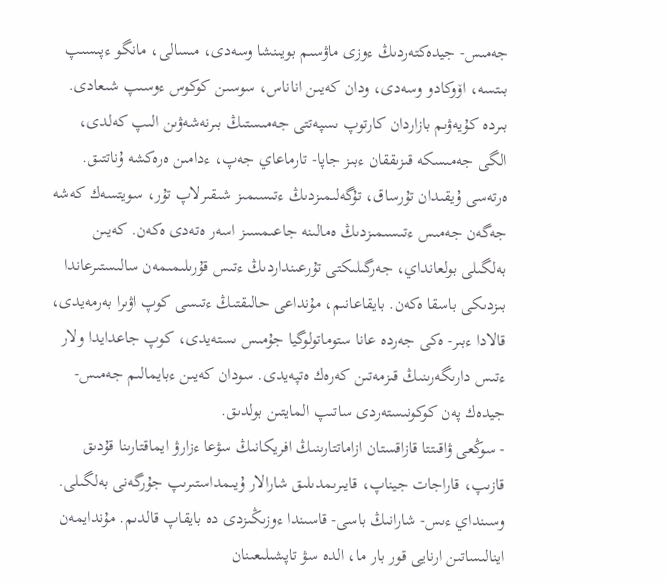جەمىس- جيدەكتەردىڭ ءوزى ماۋسىم بويىنشا وسەدى، مىسالى، مانگو ءپىسىپ بىتسە، اۆوكادو وسەدى، ودان كەيىن اناناس، سوسىن كوكوس ءوسىپ شىعادى. بىردە كۇيەۋىم بازاردان كارتوپ ىسپەتتى جەمىستىڭ بىرنەشەۋىن الىپ كەلدى، الگى جەمىسكە قىزىققان ءبىز جاپا- تارماعاي جەپ، ءدامىن ەرەكشە ۇناتتىق. ەرتەسى ۇيقىدان تۇرساق، تۇگەلىمىزدىڭ ءتىسىمىز شىقىرلاپ تۇر، سويتسەك كەشە جەگەن جەمىس ءتىسىمىزدىڭ ەمالىنە جاعىمسىز اسەر ەتەدى ەكەن. كەيىن بەلگىلى بولعانداي، جەرگىلىكتى تۇرعىنداردىڭ ءتىس قۇرىلىمىمەن سالىستىرعاندا بىزدىكى باسقا ەكەن. بايقاعانىم، مۇنداعى حالىقتىڭ ءتىسى كوپ اۋىرا بەرمەيدى، قالادا ءبىر- ەكى جەردە عانا ستوماتولوگيا جۇمىس ىستەيدى، كوپ جاعدايدا ولار ءتىس دارىگەرىنىڭ قىزمەتىن كەرەك ەتپەيدى. سودان كەيىن ءبايمالىم جەمىس- جيدەك پەن كوكونىستەردى ساتىپ المايتىن بولدىق.
- سوڭعى ۋاقىتتا قازاقستان ازاماتتارىنىڭ افريكانىڭ سۋعا ءزارۋ ايماقتارىنا قۇدىق قازىپ، قاراجات جيناپ، قايىرىمدىلىق شارالار ۇيىمداستىرىپ جۇرگەنى بەلگىلى. وسىنداي ءىس- شارانىڭ باسى- قاسىندا ءوزىڭىزدى دە بايقاپ قالدىم. مۇندايمەن اينالىساتىن ارنايى قور بار ما، الدە سۋ تاپشىلىعىنان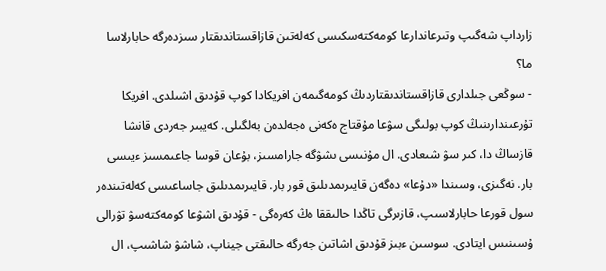زارداپ شەگىپ وتىرعاندارعا كومەكتەسكىسى كەلەتىن قازاقستاندىقتار سىزدەرگە حابارلاسا ما؟
- سوڭعى جىلدارى قازاقستاندىقتاردىڭ كومەگىمەن افريكادا كوپ قۇدىق اشىلدى. افريكا تۇرعىندارىنىڭ كوپ بولىگى سۋعا مۇقتاج ەكەنى ەجەلدەن بەلگىلى. كەيبىر جەردى قانشا قازساڭ دا، كىر سۋ شىعادى. ال مۇنىسى ىشۋگە جارامسىز، بۇعان قوسا جاعىمسىز ءيىسى بار. نەگىزى، وسىندا «دۇعا» دەگەن قايىرىمدىلىق قور بار. قايىرىمدىلىق جاساعىسى كەلەتىندەر سول قورعا حابارلاسىپ، قازىرگى تاڭدا حالىققا ەڭ كەرەگى - قۇدىق اشۋعا كومەكتەسۋ تۋرالى ۇسىنىس ايتادى. سوسىن ءبىز قۇدىق اشاتىن جەرگە حالىقتى جيناپ، شاشۋ شاشىپ، ال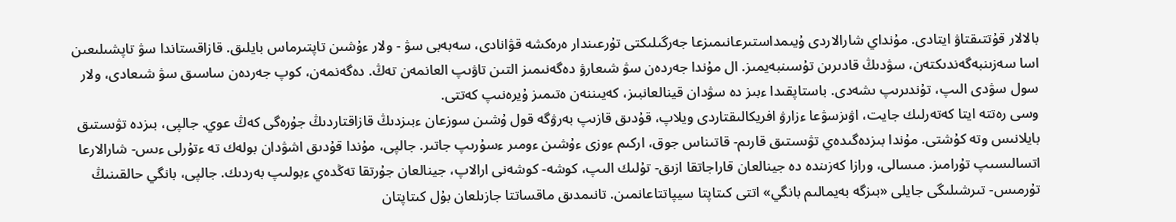بالالار قۇتتىقتاۋ ايتادى. مۇنداي شارالاردى ۇيىمداستىرعانىمىزعا جەرگىلىكتى تۇرعىندار ەرەكشە قۋانادى، سەبەبى سۋ - ولار ءۇشىن تاپتىرماس بايلىق. قازاقستاندا سۋ تاپشىلىعىن اسا سەزىنبەگەندىكتەن، سۋدىڭ قادىرىن تۇسىنبەيمىز. ال مۇندا جەردەن سۋ شىعارۋ دەگەنىمىز التىن تاۋىپ العانمەن تەڭ. دەگەنمەن، كوپ جەردەن ساسىق سۋ شىعادى، ولار سول سۋدى الىپ، تۇندىرىپ ىشەدى. باستاپقىدا ءبىز دە سۋدان قينالعانبىز، كەيىننەن ەتىمىز ۇيرەنىپ كەتتى.
وسى رەتتە ايتا كەتەرلىك جايت، اۋىزسۋعا ءزارۋ افريكالىقتاردى ويلاپ، قۇدىق قازىپ بەرۋگە قول ۇشىن سوزعان ءبىزدىڭ قازاقتاردىڭ جۇرەگى كەڭ عوي. جالپى، بىزدە تۋىستىق بايلانىس وتە كۇشتى. مۇندا بىزدەگىدەي تۋىستىق قارىم- قاتىناس جوق، اركىم ءوزى ءۇشىن ءومىر ءسۇرىپ جاتىر. جالپى، مۇندا قۇدىق اشۋدان بولەك تە ءتۇرلى ءىس- شارالارعا اتسالىسىپ تۇرامىز. مىسالى، ورازا كەزىندە دە جينالعان قاراجاتقا ازىق- تۇلىك الىپ، كوشە- كوشەنى ارالاپ، جينالعان جۇرتقا تەڭدەي ءبولىپ بەردىك. جالپى، بانگي حالقىنىڭ تۇرمىس- تىرشىلىگى جايلى «بىزگە بەيمالىم بانگي» اتتى كىتاپتا سيپاتتاعانمىن. تانىمدىق ماقساتتا جازىلعان بۇل كىتاپتان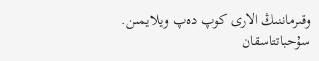وقىرماننىڭ الارى كوپ دەپ ويلايمىن.
سۇحباتتاسقان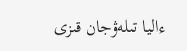ءاليا تىلەۋجان قىزى